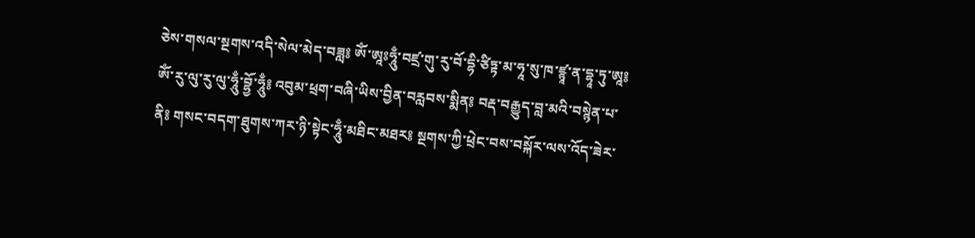ཅེས་གསལ་སྔགས་འདི་སེལ་མེད་བཟླ༔ ཨོཾ་ཨཱཿཧཱུྃ་བཛྲ་གུ་རུ་བོ་དྷི་ཙིཏྟ་མ་ཧཱ་སུ་ཁ་ཛྙཱ་ན་དྷཱ་ཏུ་ཨཱ༔ ཨོཾ་རུ་ལུ་རུ་ལུ་ཧཱུྃ་བྷྱོ་ཧཱུྃ༔ འབུམ་ཕྲག་བཞི་ཡིས་བྱིན་བརླབས་སྨིན༔ བརྡ་བརྒྱུད་བླ་མའི་བསྙེན་པ་ནི༔ གསང་བདག་ཐུགས་ཀར་ཉི་སྟེང་ཧཱུྃ་མཐིང་མཐར༔ སྔགས་ཀྱི་ཕྲེང་བས་བསྐོར་ལས་འོད་ཟེར་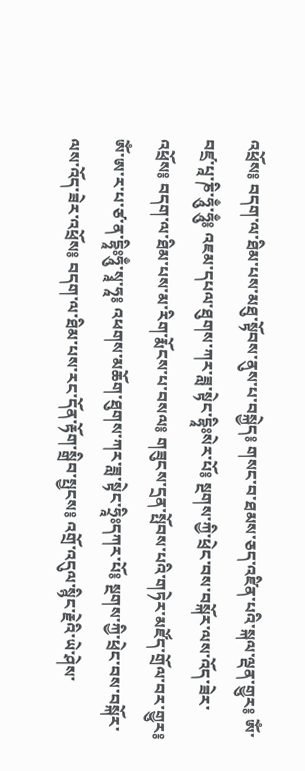འཕྲོས༔ བདག་ལ་ཐིམ་པས་མཐུ་སྟོབས་ནུས་པ་བསྐྱེད༔ གསང་བ་ཐམས་ཅད་འཛིན་པའི་སྐལ་ལྡན་གྱུར༔ ཨོཾ་བཛྲ་པཱ་ཎི་ཧཱུྃ་ཧཱུྃ༔ འཇམ་དཔལ་ཐུགས་ཀར་ཟླ་སྟེང་དྷཱིཿསེར་པོ༔ སྔགས་ཀྱི་ཕྲེང་བས་བསྐོར་ལས་འོད་ཟེར་འཕྲོས༔ བདག་ལ་ཐིམ་པས་མ་རིག་རྨོངས་པ་བསལ༔ གཟུངས་དྲན་སྤོབས་པའི་གཏེར་མཛོད་གྲོལ་བར་གྱུར༔ ཨོཾ་ཨ་ར་པ་ཙ་ན་དྷཱིཿཧཱུྃ་སྭཱ་ཧཱ༔ འཕགས་མཆོག་ཐུགས་ཀར་ཟླ་སྟེང་ཧྲཱིཿདཀར་པོ༔ སྔགས་ཀྱི་ཕྲེང་བས་བསྐོར་ལས་འོད་ཟེར་འཕྲོས༔ བདག་ལ་ཐིམ་པས་རང་དོན་རྟོག་སྒྲིབ་སྤྱངས༔ འགྲོ་འདུལ་སྙིང་རྗེའི་ཡེ་ཤེས་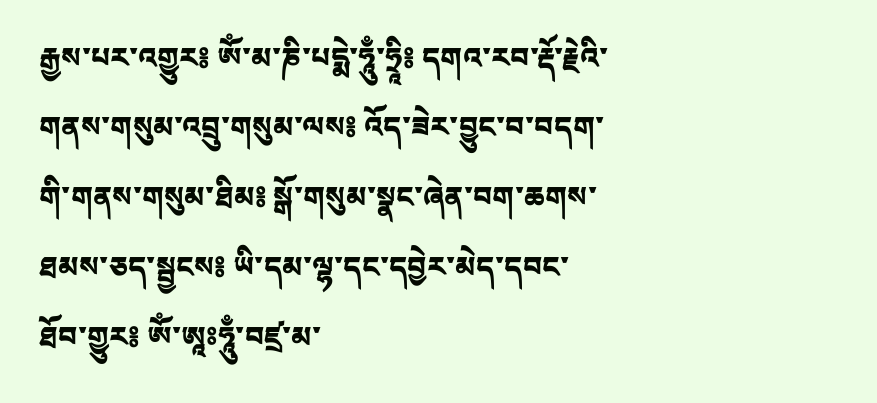རྒྱས་པར་འགྱུར༔ ཨོཾ་མ་ཎི་པདྨེ་ཧཱུྃ་ཧྲཱི༔ དགའ་རབ་རྡོ་རྗེའི་གནས་གསུམ་འབྲུ་གསུམ་ལས༔ འོད་ཟེར་བྱུང་བ་བདག་གི་གནས་གསུམ་ཐིམ༔ སྒོ་གསུམ་སྣང་ཞེན་བག་ཆགས་ཐམས་ཅད་སྦྱངས༔ ཡི་དམ་ལྷ་དང་དབྱེར་མེད་དབང་ཐོབ་གྱུར༔ ཨོཾ་ཨཱཿཧཱུྃ་བཛྲ་མ་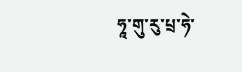ཧཱ་གུ་རུ་པྲ་ཧེ་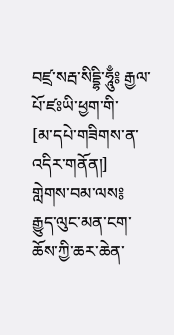བཛྲ་སརྦ་སིདྡྷི་ཧཱུྃ༔ རྒྱལ་པོ་ཛཿཡི་ཕྱག་གི་
[མ་དཔེ་གཟིགས་ན་འདིར་གནོན།]
གླེགས་བམ་ལས༔ རྒྱུད་ལུང་མན་ངག་ཆོས་ཀྱི་ཆར་ཆེན་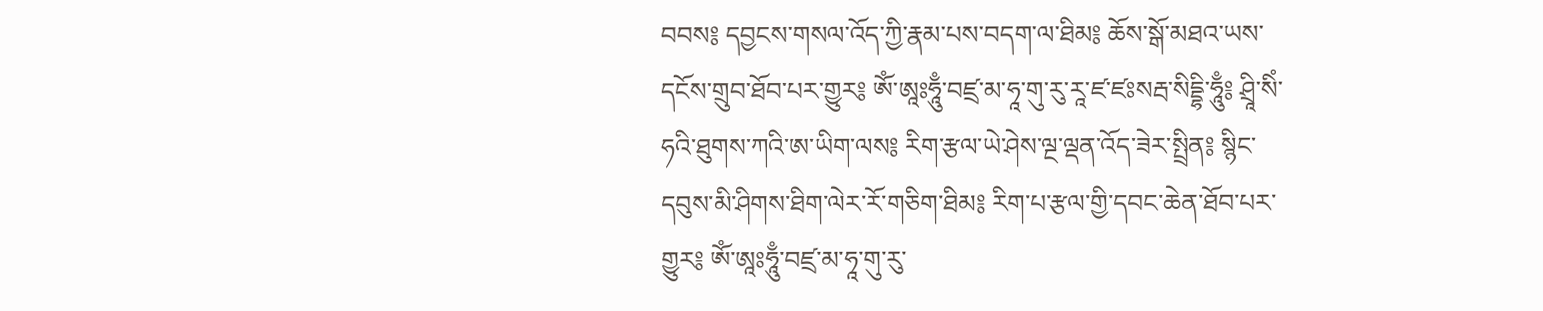བབས༔ དབྱངས་གསལ་འོད་ཀྱི་རྣམ་པས་བདག་ལ་ཐིམ༔ ཆོས་སྒོ་མཐའ་ཡས་དངོས་གྲུབ་ཐོབ་པར་གྱུར༔ ཨོཾ་ཨཱཿཧཱུྃ་བཛྲ་མ་ཧཱ་གུ་རུ་རཱ་ཛ་ཛཿསརྦ་སིདྡྷི་ཧཱུྃ༔ ཤྲཱི་སིཾ་ཧའི་ཐུགས་ཀའི་ཨ་ཡིག་ལས༔ རིག་རྩལ་ཡེ་ཤེས་ལྔ་ལྡན་འོད་ཟེར་སྤྲིན༔ སྙིང་དབུས་མི་ཤིགས་ཐིག་ལེར་རོ་གཅིག་ཐིམ༔ རིག་པ་རྩལ་གྱི་དབང་ཆེན་ཐོབ་པར་གྱུར༔ ཨོཾ་ཨཱཿཧཱུྃ་བཛྲ་མ་ཧཱ་གུ་རུ་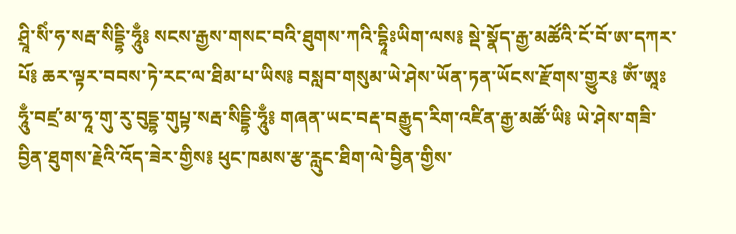ཤྲཱི་སིཾ་ཧ་སརྦ་སིདྡྷི་ཧཱུྃ༔ སངས་རྒྱས་གསང་བའི་ཐུགས་ཀའི་དྷཱིཿཡིག་ལས༔ སྡེ་སྣོད་རྒྱ་མཚོའི་ངོ་བོ་ཨ་དཀར་པོ༔ ཆར་ལྟར་བབས་ཏེ་རང་ལ་ཐིམ་པ་ཡིས༔ བསླབ་གསུམ་ཡེ་ཤེས་ཡོན་ཏན་ཡོངས་རྫོགས་གྱུར༔ ཨོཾ་ཨཱཿཧཱུྃ་བཛྲ་མ་ཧཱ་གུ་རུ་བུདྡྷ་གུཔྟ་སརྦ་སིདྡྷི་ཧཱུྃ༔ གཞན་ཡང་བརྡ་བརྒྱུད་རིག་འཛིན་རྒྱ་མཚོ་ཡི༔ ཡེ་ཤེས་གཟི་བྱིན་ཐུགས་རྗེའི་འོད་ཟེར་གྱིས༔ ཕུང་ཁམས་རྩ་རླུང་ཐིག་ལེ་བྱིན་གྱིས་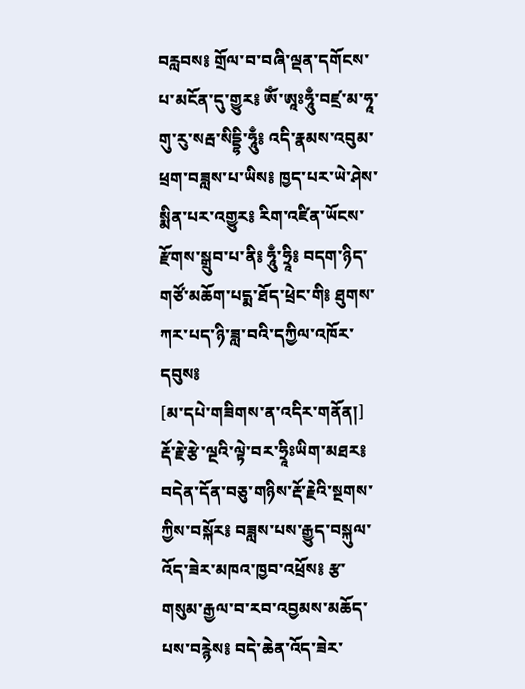བརླབས༔ གྲོལ་བ་བཞི་ལྡན་དགོངས་པ་མངོན་དུ་གྱུར༔ ཨོཾ་ཨཱཿཧཱུྃ་བཛྲ་མ་ཧཱ་གུ་རུ་སརྦ་སིདྡྷི་ཧཱུྃ༔ འདི་རྣམས་འབུམ་ཕྲག་བཟླས་པ་ཡིས༔ ཁྱད་པར་ཡེ་ཤེས་སྨིན་པར་འགྱུར༔ རིག་འཛིན་ཡོངས་རྫོགས་སྒྲུབ་པ་ནི༔ ཧཱུྃ་ཧྲཱི༔ བདག་ཉིད་གཙོ་མཆོག་པདྨ་ཐོད་ཕྲེང་གི༔ ཐུགས་ཀར་པད་ཉི་ཟླ་བའི་དཀྱིལ་འཁོར་དབུས༔
[མ་དཔེ་གཟིགས་ན་འདིར་གནོན།]
རྡོ་རྗེ་རྩེ་ལྔའི་ལྟེ་བར་ཧྲཱིཿཡིག་མཐར༔ བདེན་དོན་བཅུ་གཉིས་རྡོ་རྗེའི་སྔགས་ཀྱིས་བསྐོར༔ བཟླས་པས་རྒྱུད་བསྐུལ་འོད་ཟེར་མཁའ་ཁྱབ་འཕྲོས༔ རྩ་གསུམ་རྒྱལ་བ་རབ་འབྱམས་མཆོད་པས་བརྙེས༔ བདེ་ཆེན་འོད་ཟེར་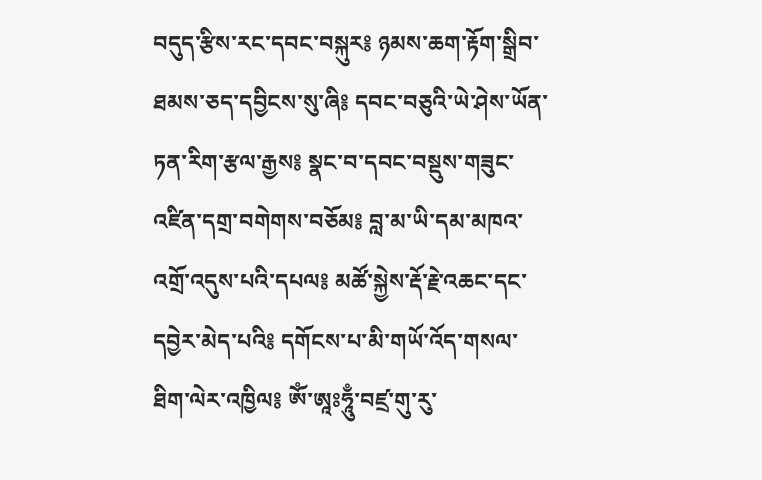བདུད་རྩིས་རང་དབང་བསྐུར༔ ཉམས་ཆག་རྟོག་སྒྲིབ་ཐམས་ཅད་དབྱིངས་སུ་ཞི༔ དབང་བཅུའི་ཡེ་ཤེས་ཡོན་ཏན་རིག་རྩལ་རྒྱས༔ སྣང་བ་དབང་བསྡུས་གཟུང་འཛིན་དགྲ་བགེགས་བཅོམ༔ བླ་མ་ཡི་དམ་མཁའ་འགྲོ་འདུས་པའི་དཔལ༔ མཚོ་སྐྱེས་རྡོ་རྗེ་འཆང་དང་དབྱེར་མེད་པའི༔ དགོངས་པ་མི་གཡོ་འོད་གསལ་ཐིག་ལེར་འཁྱིལ༔ ཨོཾ་ཨཱཿཧཱུྃ་བཛྲ་གུ་རུ་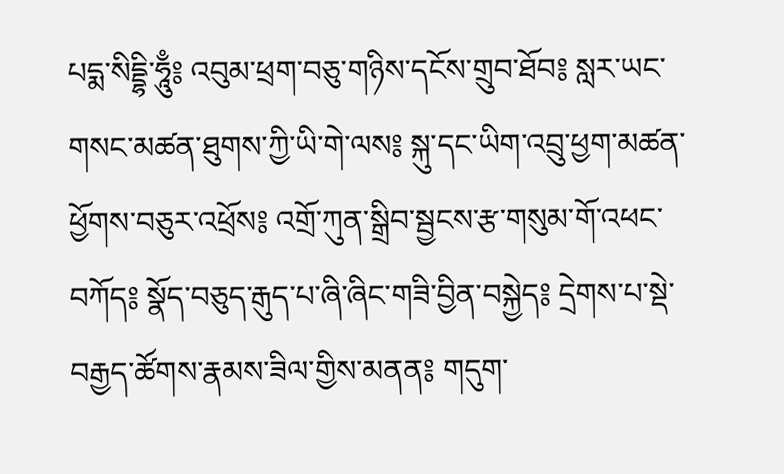པདྨ་སིདྡྷི་ཧཱུྃ༔ འབུམ་ཕྲག་བཅུ་གཉིས་དངོས་གྲུབ་ཐོབ༔ སླར་ཡང་གསང་མཚན་ཐུགས་ཀྱི་ཡི་གེ་ལས༔ སྐུ་དང་ཡིག་འབྲུ་ཕྱག་མཚན་ཕྱོགས་བཅུར་འཕྲོས༔ འགྲོ་ཀུན་སྒྲིབ་སྦྱངས་རྩ་གསུམ་གོ་འཕང་བཀོད༔ སྣོད་བཅུད་རྒུད་པ་ཞི་ཞིང་གཟི་བྱིན་བསྐྱེད༔ དྲེགས་པ་སྡེ་བརྒྱད་ཚོགས་རྣམས་ཟིལ་གྱིས་མནན༔ གདུག་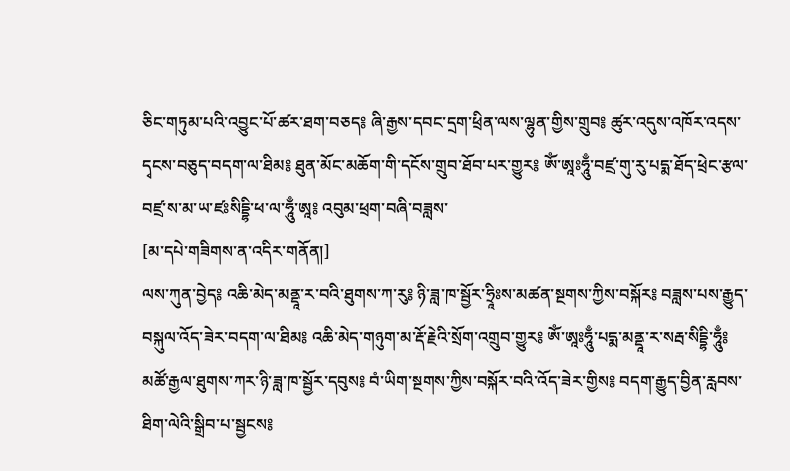ཅིང་གཏུམ་པའི་འབྱུང་པོ་ཚར་ཐག་བཅད༔ ཞི་རྒྱས་དབང་དྲག་ཕྲིན་ལས་ལྷུན་གྱིས་གྲུབ༔ ཚུར་འདུས་འཁོར་འདས་དྭངས་བཅུད་བདག་ལ་ཐིམ༔ ཐུན་མོང་མཆོག་གི་དངོས་གྲུབ་ཐོབ་པར་གྱུར༔ ཨོཾ་ཨཱཿཧཱུྃ་བཛྲ་གུ་རུ་པདྨ་ཐོད་ཕྲེང་རྩལ་བཛྲ་ས་མ་ཡ་ཛཿསིདྡྷི་ཕ་ལ་ཧཱུྃ་ཨཱ༔ འབུམ་ཕྲག་བཞི་བཟླས་
[མ་དཔེ་གཟིགས་ན་འདིར་གནོན།]
ལས་ཀུན་བྱེད༔ འཆི་མེད་མནྡཱ་ར་བའི་ཐུགས་ཀ་རུ༔ ཉི་ཟླ་ཁ་སྦྱོར་ཧྲཱིཿས་མཚན་སྔགས་ཀྱིས་བསྐོར༔ བཟླས་པས་རྒྱུད་བསྐུལ་འོད་ཟེར་བདག་ལ་ཐིམ༔ འཆི་མེད་གཉུག་མ་རྡོ་རྗེའི་སྲོག་འགྲུབ་གྱུར༔ ཨོཾ་ཨཱཿཧཱུྃ་པདྨ་མནྡཱ་ར་སརྦ་སིདྡྷི་ཧཱུྃ༔ མཚོ་རྒྱལ་ཐུགས་ཀར་ཉི་ཟླ་ཁ་སྦྱོར་དབུས༔ བཾ་ཡིག་སྔགས་ཀྱིས་བསྐོར་བའི་འོད་ཟེར་གྱིས༔ བདག་རྒྱུད་བྱིན་རླབས་ཐིག་ལེའི་སྒྲིབ་པ་སྦྱངས༔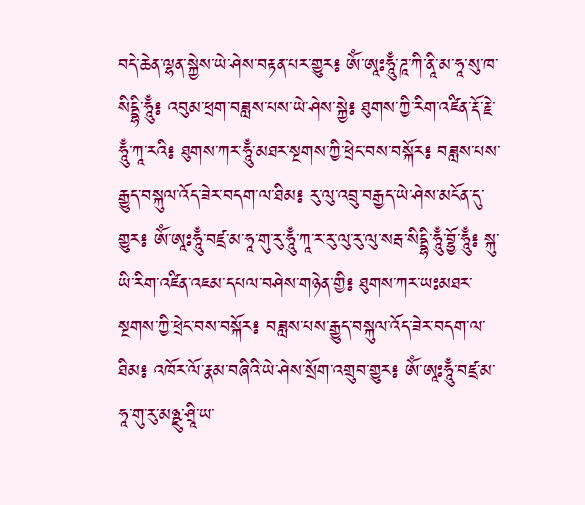བདེ་ཆེན་ལྷན་སྐྱེས་ཡེ་ཤེས་བརྟན་པར་གྱུར༔ ཨོཾ་ཨཱཿཧཱུྃ་ཌཱ་ཀི་ནཱི་མ་ཧཱ་སུ་ཁ་སིདྡྷི་ཧཱུྃ༔ འབུམ་ཕྲག་བཟླས་པས་ཡེ་ཤེས་སྐྱེ༔ ཐུགས་ཀྱི་རིག་འཛིན་རྡོ་རྗེ་ཧཱུྃ་ཀཱ་རའི༔ ཐུགས་ཀར་ཧཱུྃ་མཐར་སྔགས་ཀྱི་ཕྲེང་བས་བསྐོར༔ བཟླས་པས་རྒྱུད་བསྐུལ་འོད་ཟེར་བདག་ལ་ཐིམ༔ རུ་ལུ་འབྲུ་བརྒྱད་ཡེ་ཤེས་མངོན་དུ་གྱུར༔ ཨོཾ་ཨཱཿཧཱུྃ་བཛྲ་མ་ཧཱ་གུ་རུ་ཧཱུྃ་ཀཱ་ར་རུ་ལུ་རུ་ལུ་སརྦ་སིདྡྷི་ཧཱུྃ་བྷྱོ་ཧཱུྃ༔ སྐུ་ཡི་རིག་འཛིན་འཇམ་དཔལ་བཤེས་གཉེན་གྱི༔ ཐུགས་ཀར་ཡཿམཐར་སྔགས་ཀྱི་ཕྲེང་བས་བསྐོར༔ བཟླས་པས་རྒྱུད་བསྐུལ་འོད་ཟེར་བདག་ལ་ཐིམ༔ འཁོར་ལོ་རྣམ་བཞིའི་ཡེ་ཤེས་སྲོག་འགྲུབ་གྱུར༔ ཨོཾ་ཨཱཿཧཱུྃ་བཛྲ་མ་ཧཱ་གུ་རུ་མཉྫུ་ཤྲཱི་ཡ་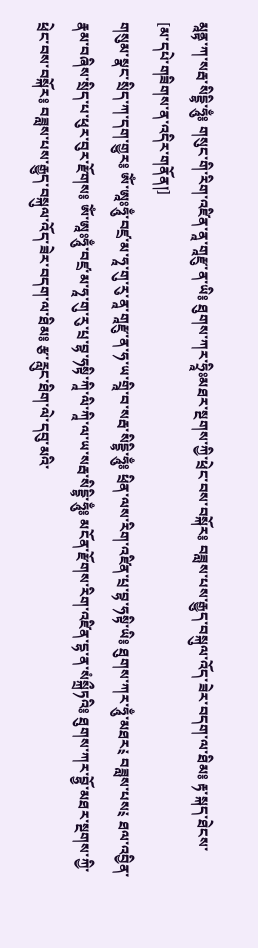མཱནྟ་ཀ་སརྦ་སིདྡྷི་ཧཱུྃ༔ གསུང་གི་རིག་འཛིན་ནཱ་གཱརྫུ་ན་ཡི༔ ཐུགས་ཀར་ཧྲཱིཿམཐར་སྔགས་ཀྱི་ཕྲེང་བས་བསྐོར༔ བཟླས་པས་རྒྱུད་བསྐུལ་འོད་ཟེར་བདག་ལ་ཐིམ༔ རྟ་སྐད་ཐེངས་
[མ་དཔེ་གཟིགས་ན་འདིར་གནོན།]
གསུམ་སྣང་སྲིད་ཀ་དག་གྱུར༔ ཨོཾ་ཨཱཿཧཱུྃ་བཛྲ་མ་ཧཱ་གུ་རུ་ནཱ་གཱརྫུ་ན་ཧ་ཡ་གྲཱི་བ་སརྦ་སིདྡྷི་ཧཱུྃ༔ ཕྲིན་ལས་རིག་འཛིན་པྲ་བྷ་ཧསྟི་ཡི༔ ཐུགས་ཀར་ཧཱུྃ་མཐར༴ བཟླས་པས༴ ཐལ་འབྱིན་རྣམ་བཞིས་སྲིད་པ་ཕུར་བུར་རྫོགས༔ ཨོཾ་ཨཱཿཧཱུྃ་བཛྲ་མ་ཧཱ་གུ་རུ་པྲ་བྷ་ཧསྟི་ཀཱི་ལི་ཀཱི་ལ་ཡ་སརྦ་སིདྡྷི་ཧཱུྃ༔ མངོན་རྫོགས་རིག་འཛིན་དྷ་ན་སཾསྐྲྀཏའི༔ ཐུགས་ཀར་བྷྱོ་མཐར་སྔགས་ཀྱི་ཕྲེང་བས་བསྐོར༔ བཟླས་པས་རྒྱུད་བསྐུལ་འོད་ཟེར་བདག་ལ་ཐིམ༔ རྩ་རླུང་ཐིག་ལེ་དབུ་མའི་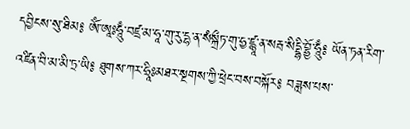དབྱིངས་སུ་ཐིམ༔ ཨོཾ་ཨཱཿཧཱུྃ་བཛྲ་མ་ཧཱ་གུ་རུ་དྷ་ན་སཾསྐྲྀཏ་གུ་ཧྱ་ཛྙཱ་ན་སརྦ་སིདྡྷི་བྷྱོ་ཧཱུྃ༔ ཡོན་ཏན་རིག་འཛིན་བི་མ་མི་ཏྲ་ཡི༔ ཐུགས་ཀར་ཧྲཱིཿམཐར་སྔགས་ཀྱི་ཕྲེང་བས་བསྐོར༔ བཟླས་པས་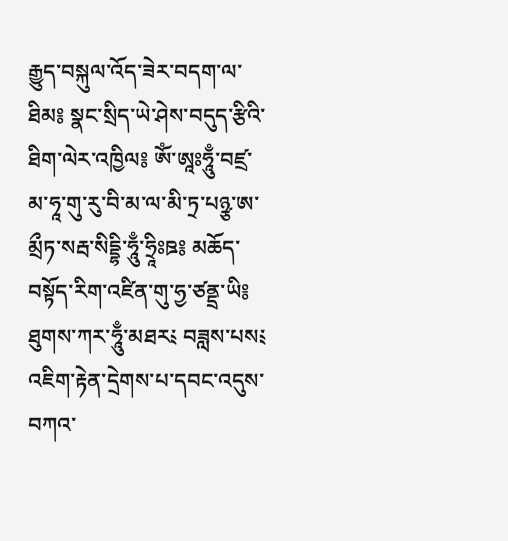རྒྱུད་བསྐུལ་འོད་ཟེར་བདག་ལ་ཐིམ༔ སྣང་སྲིད་ཡེ་ཤེས་བདུད་རྩིའི་ཐིག་ལེར་འཁྱིལ༔ ཨོཾ་ཨཱཿཧཱུྃ་བཛྲ་མ་ཧཱ་གུ་རུ་བི་མ་ལ་མི་ཏྲ་པཉྩ་ཨ་མྲྀཏ་སརྦ་སིདྡྷི་ཧཱུྃ་ཧྲཱིཿཋ༔ མཆོད་བསྟོད་རིག་འཛིན་གུ་ཧྱ་ཙནྡྲ་ཡི༔ ཐུགས་ཀར་ཧཱུྃ་མཐར༴ བཟླས་པས༴ འཇིག་རྟེན་དྲེགས་པ་དབང་འདུས་བཀའ་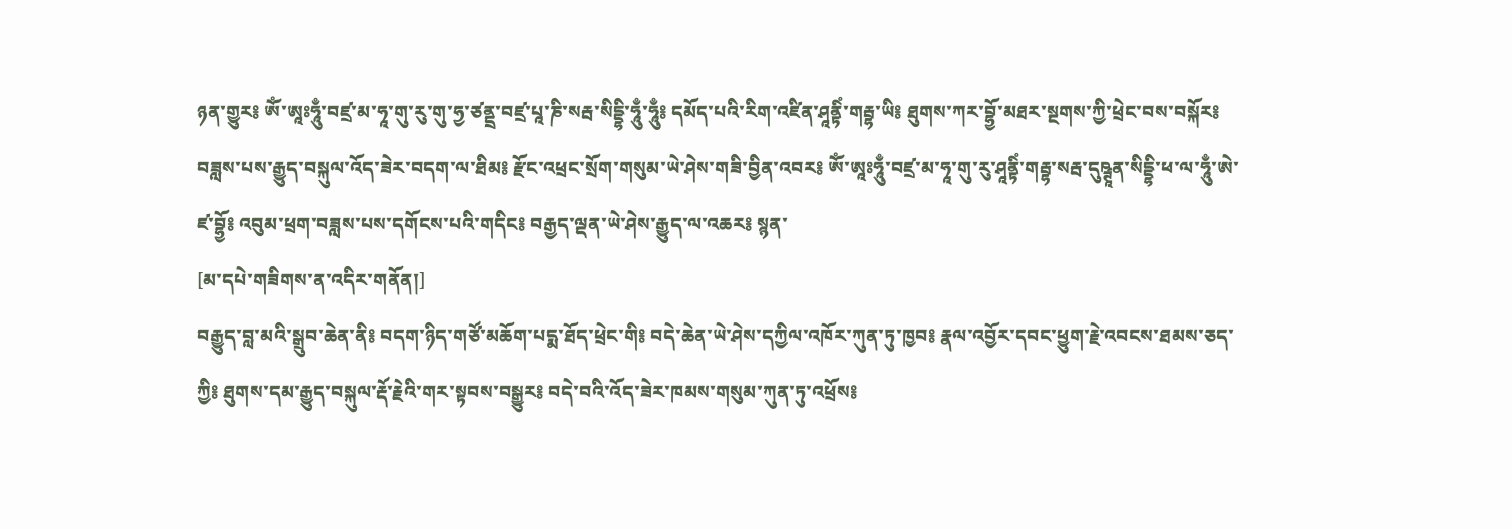ཉན་གྱུར༔ ཨོཾ་ཨཱཿཧཱུྃ་བཛྲ་མ་ཧཱ་གུ་རུ་གུ་ཧྱ་ཙནྡྲ་བཛྲ་པཱ་ཎི་སརྦ་སིདྡྷི་ཧཱུྃ་ཧཱུྃ༔ དམོད་པའི་རིག་འཛིན་ཤཱནྟིཾ་གརྦྷ་ཡི༔ ཐུགས་ཀར་བྷྱོ་མཐར་སྔགས་ཀྱི་ཕྲེང་བས་བསྐོར༔ བཟླས་པས་རྒྱུད་བསྐུལ་འོད་ཟེར་བདག་ལ་ཐིམ༔ རྫོང་འཕྲང་སྲོག་གསུམ་ཡེ་ཤེས་གཟི་བྱིན་འབར༔ ཨོཾ་ཨཱཿཧཱུྃ་བཛྲ་མ་ཧཱ་གུ་རུ་ཤཱནྟིཾ་གརྦྷ་སརྦ་དུཥྚཱན་སིདྡྷི་ཕ་ལ་ཧཱུྃ་ཨེ་ཛ་བྷྱོ༔ འབུམ་ཕྲག་བཟླས་པས་དགོངས་པའི་གདིང༔ བརྒྱད་ལྡན་ཡེ་ཤེས་རྒྱུད་ལ་འཆར༔ སྙན་
[མ་དཔེ་གཟིགས་ན་འདིར་གནོན།]
བརྒྱུད་བླ་མའི་སྒྲུབ་ཆེན་ནི༔ བདག་ཉིད་གཙོ་མཆོག་པདྨ་ཐོད་ཕྲེང་གི༔ བདེ་ཆེན་ཡེ་ཤེས་དཀྱིལ་འཁོར་ཀུན་ཏུ་ཁྱབ༔ རྣལ་འབྱོར་དབང་ཕྱུག་རྗེ་འབངས་ཐམས་ཅད་ཀྱི༔ ཐུགས་དམ་རྒྱུད་བསྐུལ་རྡོ་རྗེའི་གར་སྟབས་བསྒྱུར༔ བདེ་བའི་འོད་ཟེར་ཁམས་གསུམ་ཀུན་ཏུ་འཕྲོས༔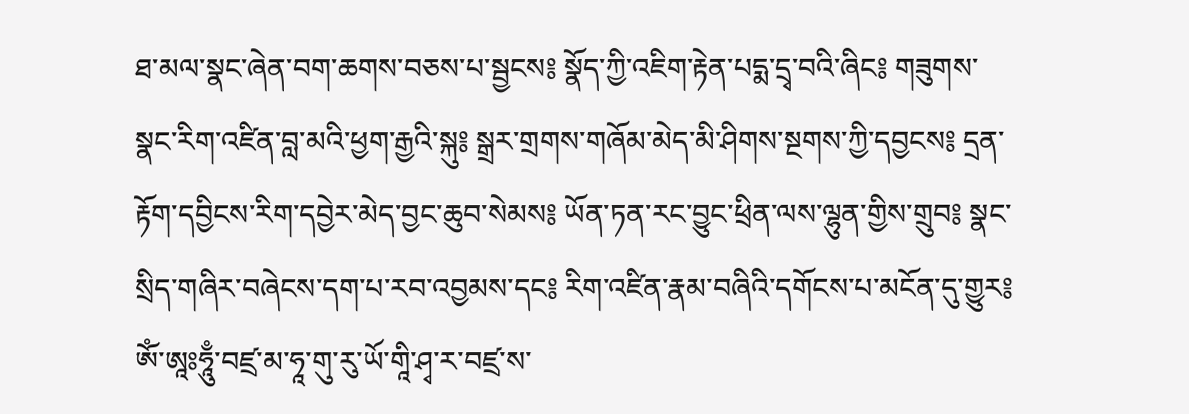ཐ་མལ་སྣང་ཞེན་བག་ཆགས་བཅས་པ་སྦྱངས༔ སྣོད་ཀྱི་འཇིག་རྟེན་པདྨ་དྲྭ་བའི་ཞིང༔ གཟུགས་སྣང་རིག་འཛིན་བླ་མའི་ཕྱག་རྒྱའི་སྐུ༔ སྒྲར་གྲགས་གཞོམ་མེད་མི་ཤིགས་སྔགས་ཀྱི་དབྱངས༔ དྲན་རྟོག་དབྱིངས་རིག་དབྱེར་མེད་བྱང་ཆུབ་སེམས༔ ཡོན་ཏན་རང་བྱུང་ཕྲིན་ལས་ལྷུན་གྱིས་གྲུབ༔ སྣང་སྲིད་གཞིར་བཞེངས་དག་པ་རབ་འབྱམས་དང༔ རིག་འཛིན་རྣམ་བཞིའི་དགོངས་པ་མངོན་དུ་གྱུར༔ ཨོཾ་ཨཱཿཧཱུྃ་བཛྲ་མ་ཧཱ་གུ་རུ་ཡོ་གཱི་ཤྭ་ར་བཛྲ་ས་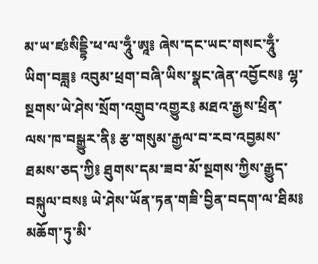མ་ཡ་ཛཿསིདྡྷི་ཕ་ལ་ཧཱུྃ་ཨཱ༔ ཞེས་དང་ཡང་གསང་ཧཱུྃ་ཡིག་བཟླ༔ འབུམ་ཕྲག་བཞི་ཡིས་སྣང་ཞེན་འབྱོངས༔ ལྷ་སྔགས་ཡེ་ཤེས་སྲོག་འགྲུབ་འགྱུར༔ མཐའ་རྒྱས་ཕྲིན་ལས་ཁ་བསྒྱུར་ནི༔ རྩ་གསུམ་རྒྱལ་བ་རབ་འབྱམས་ཐམས་ཅད་ཀྱི༔ ཐུགས་དམ་ཟབ་མོ་སྔགས་ཀྱིས་རྒྱུད་བསྐུལ་བས༔ ཡེ་ཤེས་ཡོན་ཏན་གཟི་བྱིན་བདག་ལ་ཐིམ༔ མཆོག་ཏུ་མི་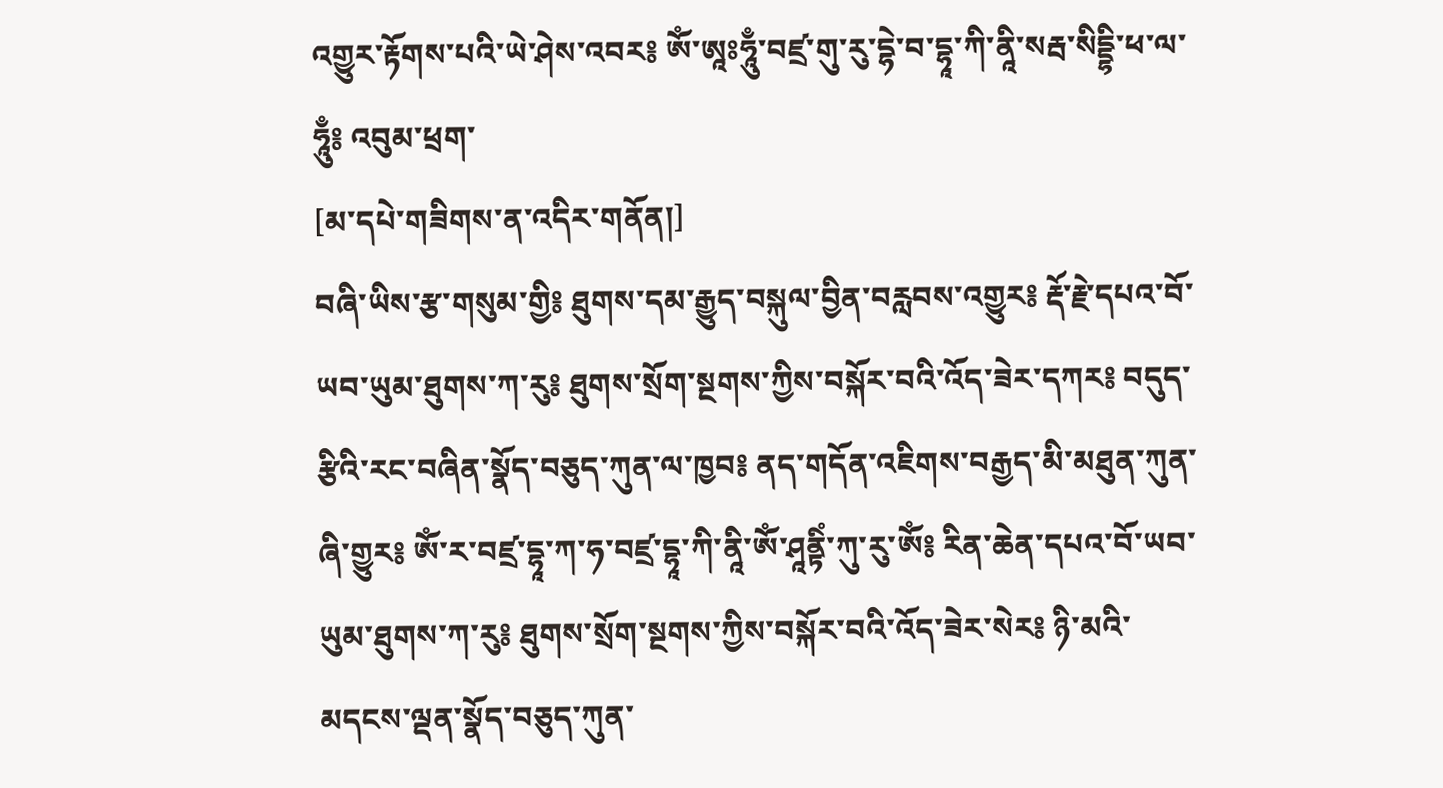འགྱུར་རྟོགས་པའི་ཡེ་ཤེས་འབར༔ ཨོཾ་ཨཱཿཧཱུྃ་བཛྲ་གུ་རུ་དྷེ་བ་དྷཱ་ཀི་ནཱི་སརྦ་སིདྡྷི་ཕ་ལ་ཧཱུྃ༔ འབུམ་ཕྲག་
[མ་དཔེ་གཟིགས་ན་འདིར་གནོན།]
བཞི་ཡིས་རྩ་གསུམ་གྱི༔ ཐུགས་དམ་རྒྱུད་བསྐུལ་བྱིན་བརླབས་འགྱུར༔ རྡོ་རྗེ་དཔའ་བོ་ཡབ་ཡུམ་ཐུགས་ཀ་རུ༔ ཐུགས་སྲོག་སྔགས་ཀྱིས་བསྐོར་བའི་འོད་ཟེར་དཀར༔ བདུད་རྩིའི་རང་བཞིན་སྣོད་བཅུད་ཀུན་ལ་ཁྱབ༔ ནད་གདོན་འཇིགས་བརྒྱད་མི་མཐུན་ཀུན་ཞི་གྱུར༔ ཨོཾ་ར་བཛྲ་དྷཱ་ཀ་ཧ་བཛྲ་དྷཱ་ཀི་ནཱི་ཨོཾ་ཤཱནྟིཾ་ཀུ་རུ་ཨོཾ༔ རིན་ཆེན་དཔའ་བོ་ཡབ་ཡུམ་ཐུགས་ཀ་རུ༔ ཐུགས་སྲོག་སྔགས་ཀྱིས་བསྐོར་བའི་འོད་ཟེར་སེར༔ ཉི་མའི་མདངས་ལྡན་སྣོད་བཅུད་ཀུན་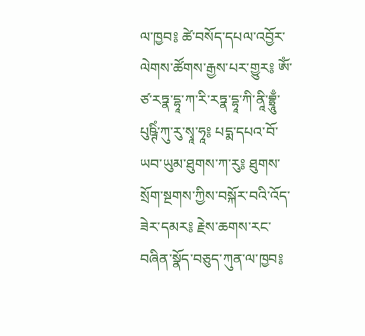ལ་ཁྱབ༔ ཚེ་བསོད་དཔལ་འབྱོར་ལེགས་ཚོགས་རྒྱས་པར་གྱུར༔ ཨོཾ་ཙ་རཏྣ་དྷཱ་ཀ་རི་རཏྣ་དྷཱ་ཀི་ནཱི་བྷྲཱུྃ་པུཥྚིཾ་ཀུ་རུ་སྭཱ་ཧཱ༔ པདྨ་དཔའ་བོ་ཡབ་ཡུམ་ཐུགས་ཀ་རུ༔ ཐུགས་སྲོག་སྔགས་ཀྱིས་བསྐོར་བའི་འོད་ཟེར་དམར༔ རྗེས་ཆགས་རང་བཞིན་སྣོད་བཅུད་ཀུན་ལ་ཁྱབ༔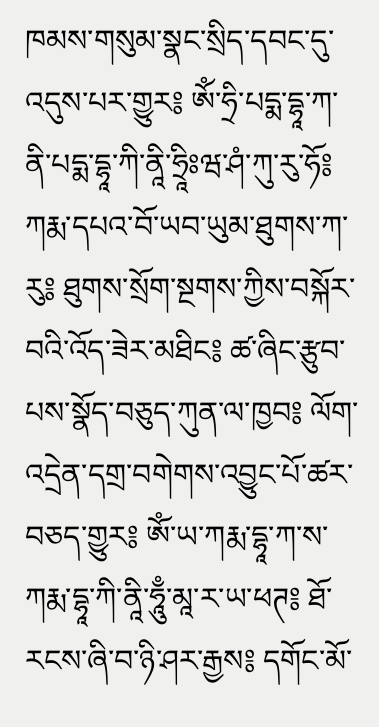ཁམས་གསུམ་སྣང་སྲིད་དབང་དུ་འདུས་པར་གྱུར༔ ཨོཾ་ཧྲི་པདྨ་དྷཱ་ཀ་ནི་པདྨ་དྷཱ་ཀི་ནཱི་ཧྲཱིཿཝ་ཤཾ་ཀུ་རུ་ཧོ༔ ཀརྨ་དཔའ་བོ་ཡབ་ཡུམ་ཐུགས་ཀ་རུ༔ ཐུགས་སྲོག་སྔགས་ཀྱིས་བསྐོར་བའི་འོད་ཟེར་མཐིང༔ ཚ་ཞིང་རྩུབ་པས་སྣོད་བཅུད་ཀུན་ལ་ཁྱབ༔ ལོག་འདྲེན་དགྲ་བགེགས་འབྱུང་པོ་ཚར་བཅད་གྱུར༔ ཨོཾ་ཡ་ཀརྨ་དྷཱ་ཀ་ས་ཀརྨ་དྷཱ་ཀི་ནཱི་ཧཱུྃ་མཱ་ར་ཡ་ཕཊ༔ ཐོ་རངས་ཞི་བ་ཉི་ཤར་རྒྱས༔ དགོང་མོ་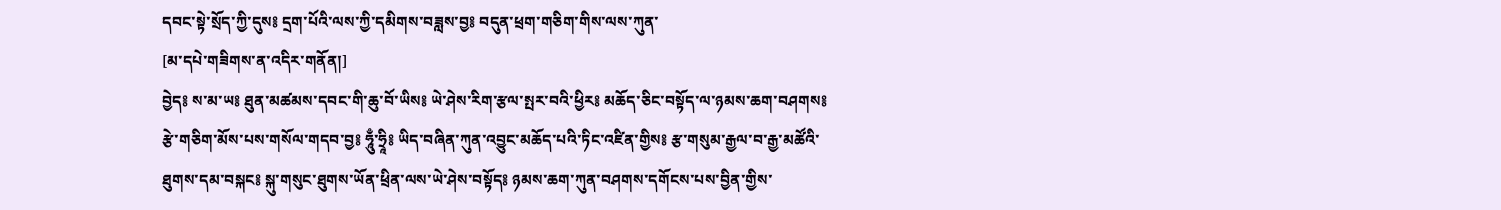དབང་སྟེ་སྲོད་ཀྱི་དུས༔ དྲག་པོའི་ལས་ཀྱི་དམིགས་བཟླས་བྱ༔ བདུན་ཕྲག་གཅིག་གིས་ལས་ཀུན་
[མ་དཔེ་གཟིགས་ན་འདིར་གནོན།]
བྱེད༔ ས་མ་ཡ༔ ཐུན་མཚམས་དབང་གི་ཆུ་བོ་ཡིས༔ ཡེ་ཤེས་རིག་རྩལ་སྤར་བའི་ཕྱིར༔ མཆོད་ཅིང་བསྟོད་ལ་ཉམས་ཆག་བཤགས༔ རྩེ་གཅིག་མོས་པས་གསོལ་གདབ་བྱ༔ ཧཱུྃ་ཧྲཱི༔ ཡིད་བཞིན་ཀུན་འབྱུང་མཆོད་པའི་ཏིང་འཛིན་གྱིས༔ རྩ་གསུམ་རྒྱལ་བ་རྒྱ་མཚོའི་ཐུགས་དམ་བསྐང༔ སྐུ་གསུང་ཐུགས་ཡོན་ཕྲིན་ལས་ཡེ་ཤེས་བསྟོད༔ ཉམས་ཆག་ཀུན་བཤགས་དགོངས་པས་བྱིན་གྱིས་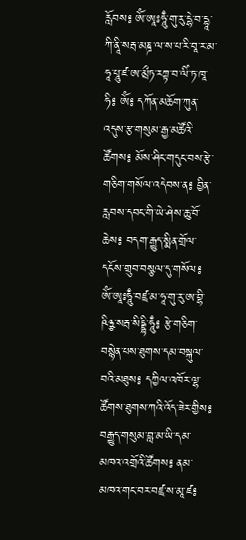རློབས༔ ཨོཾ་ཨཱཿཧཱུྃ་གུ་རུ་དྷེ་བ་དྷཱ་ཀི་ནཱི་སརྦ་མཎྜ་ལ་ས་པ་རི་བཱ་ར་མ་ཧཱ་པཱུ་ཛ་ཨ་མྲྀཏ་རཀྟ་བ་ལིཾ་ཏ་ཁཱ་ཧི༔ ཨོཾ༔ དཀོན་མཆོག་ཀུན་འདུས་རྩ་གསུམ་རྒྱ་མཚོའི་ཚོགས༔ མོས་ཤིང་གདུང་བས་རྩེ་གཅིག་གསོལ་འདེབས་ན༔ བྱིན་རླབས་དབང་གི་ཡེ་ཤེས་ཆུ་བོ་ཆེས༔ བདག་རྒྱུད་སྨིན་གྲོལ་དངོས་གྲུབ་བསྩལ་དུ་གསོལ༔ ཨོཾ་ཨཱཿཧཱུྃ་བཛྲ་མ་ཧཱ་གུ་རུ་ཨ་བྷི་ཥིཉྩ་སརྦ་སིདྡྷི་ཧཱུྃ༔ རྩེ་གཅིག་བསྙེན་པས་ཐུགས་དམ་བསྐུལ་བའི་མཐུས༔ དཀྱིལ་འཁོར་ལྷ་ཚོགས་ཐུགས་ཀའི་འོད་ཟེར་གྱིས༔ བརྒྱུད་གསུམ་བླ་མ་ཡི་དམ་མཁའ་འགྲོའི་ཚོགས༔ ནམ་མཁའ་གང་བར་བཛྲ་ས་མཱ་ཛ༔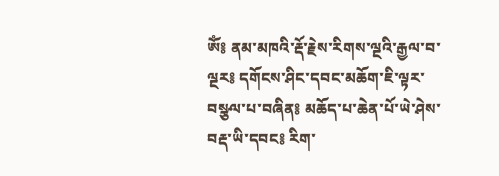ཨོཾ༔ ནམ་མཁའི་རྡོ་རྗེས་རིགས་ལྔའི་རྒྱལ་བ་ལྔར༔ དགོངས་ཤིང་དབང་མཆོག་ཇི་ལྟར་བསྩལ་པ་བཞིན༔ མཆོད་པ་ཆེན་པོ་ཡེ་ཤེས་བརྡ་ཡི་དབང༔ རིག་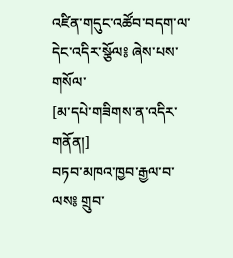འཛིན་གདུང་འཚོབ་བདག་ལ་དེང་འདིར་སྩོལ༔ ཞེས་པས་གསོལ་
[མ་དཔེ་གཟིགས་ན་འདིར་གནོན།]
བཏབ་མཁའ་ཁྱབ་རྒྱལ་བ་ལས༔ གྲུབ་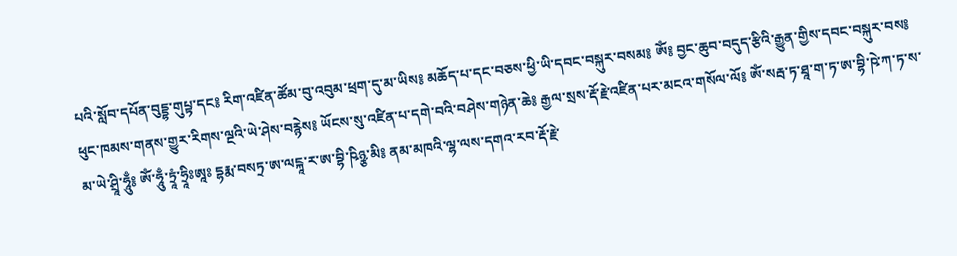པའི་སློབ་དཔོན་བུདྡྷ་གུཔྟ་དང༔ རིག་འཛིན་ཚོམ་བུ་འབུམ་ཕྲག་དུ་མ་ཡིས༔ མཆོད་པ་དང་བཅས་ཕྱི་ཡི་དབང་བསྐུར་བསམ༔ ཨོཾ༔ བྱང་ཆུབ་བདུད་རྩིའི་རྒྱུན་གྱིས་དབང་བསྐུར་བས༔ ཕུང་ཁམས་གནས་གྱུར་རིགས་ལྔའི་ཡེ་ཤེས་བརྙེས༔ ཡོངས་སུ་འཛིན་པ་དགེ་བའི་བཤེས་གཉེན་ཆེ༔ རྒྱལ་སྲས་རྡོ་རྗེ་འཛིན་པར་མངའ་གསོལ་ལོ༔ ཨོཾ་སརྦ་ཏ་ཐཱ་ག་ཏ་ཨ་བྷི་ཥེ་ཀ་ཏ་ས་མ་ཡེ་ཤྲཱི་ཧཱུྃ༔ ཨོཾ་ཧཱུྃ་ཏྲཱཾ་ཧྲཱིཿཨཱཿ དྷརྨ་བསཏྲ་ཨ་ལངྐཱ་ར་ཨ་བྷི་ཥིཉྩ་མི༔ ནམ་མཁའི་ལྷ་ལས་དགའ་རབ་རྡོ་རྗེ་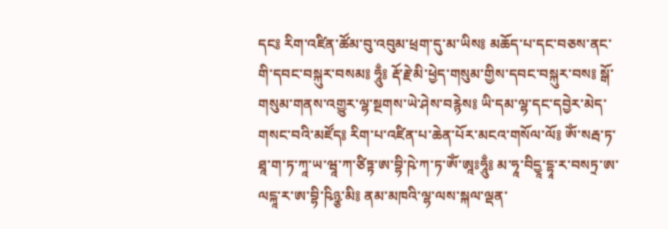དང༔ རིག་འཛིན་ཚོམ་བུ་འབུམ་ཕྲག་དུ་མ་ཡིས༔ མཆོད་པ་དང་བཅས་ནང་གི་དབང་བསྐུར་བསམ༔ ཧཱུྃ༔ རྡོ་རྗེ་མི་ཕྱེད་གསུམ་གྱིས་དབང་བསྐུར་བས༔ སྒོ་གསུམ་གནས་འགྱུར་ལྷ་སྔགས་ཡེ་ཤེས་བརྙེས༔ ཡི་དམ་ལྷ་དང་དབྱེར་མེད་གསང་བའི་མཛོད༔ རིག་པ་འཛིན་པ་ཆེན་པོར་མངའ་གསོལ་ལོ༔ ཨོཾ་སརྦ་ཏ་ཐཱ་ག་ཏ་ཀཱ་ཡ་ཝཱ་ཀ་ཙིཏྟ་ཨ་བྷི་ཥེ་ཀ་ཏ་ཨོཾ་ཨཱཿཧཱུྃ༔ མ་ཧཱ་བིདྱཱ་དྷཱ་ར་བསཏྲ་ཨ་ལངྐཱ་ར་ཨ་བྷི་ཥིཉྩ་མི༔ ནམ་མཁའི་ལྷ་ལས་སྐལ་ལྡན་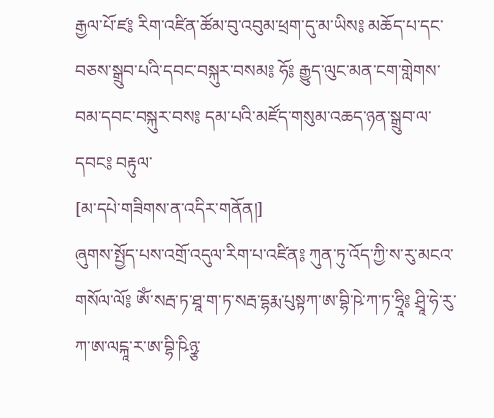རྒྱལ་པོ་ཛ༔ རིག་འཛིན་ཚོམ་བུ་འབུམ་ཕྲག་དུ་མ་ཡིས༔ མཆོད་པ་དང་བཅས་སྒྲུབ་པའི་དབང་བསྐུར་བསམ༔ ཧོ༔ རྒྱུད་ལུང་མན་ངག་གླེགས་བམ་དབང་བསྐུར་བས༔ དམ་པའི་མཛོད་གསུམ་འཆད་ཉན་སྒྲུབ་ལ་དབང༔ བརྟུལ་
[མ་དཔེ་གཟིགས་ན་འདིར་གནོན།]
ཞུགས་སྤྱོད་པས་འགྲོ་འདུལ་རིག་པ་འཛིན༔ ཀུན་ཏུ་འོད་ཀྱི་ས་རུ་མངའ་གསོལ་ལོ༔ ཨོཾ་སརྦ་ཏ་ཐཱ་ག་ཏ་སརྦ་དྷརྨ་པུསྟཀ་ཨ་བྷི་ཥེ་ཀ་ཏ་ཧྲཱི༔ ཤྲཱི་ཧེ་རུ་ཀ་ཨ་ལངྐཱ་ར་ཨ་བྷི་ཥིཉྩ་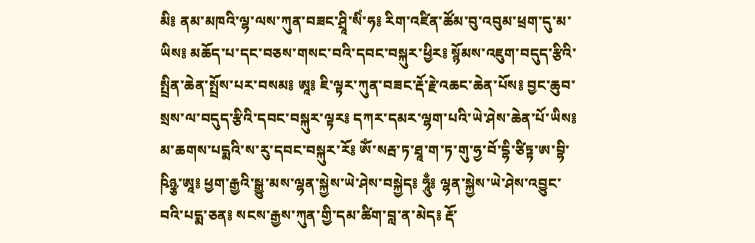མི༔ ནམ་མཁའི་ལྷ་ལས་ཀུན་བཟང་ཤྲཱི་སིཾ་ཧ༔ རིག་འཛིན་ཚོམ་བུ་འབུམ་ཕྲག་དུ་མ་ཡིས༔ མཆོད་པ་དང་བཅས་གསང་བའི་དབང་བསྐུར་ཕྱིར༔ སྙོམས་འཇུག་བདུད་རྩིའི་སྤྲིན་ཆེན་སྤྲོས་པར་བསམ༔ ཨཱ༔ ཇི་ལྟར་ཀུན་བཟང་རྡོ་རྗེ་འཆང་ཆེན་པོས༔ བྱང་ཆུབ་སྲས་ལ་བདུད་རྩིའི་དབང་བསྐུར་ལྟར༔ དཀར་དམར་ལྷག་པའི་ཡེ་ཤེས་ཆེན་པོ་ཡིས༔ མ་ཆགས་པདྨའི་ས་རུ་དབང་བསྐུར་རོ༔ ཨོཾ་སརྦ་ཏ་ཐཱ་ག་ཏ་གུ་ཧྱ་བོ་དྷི་ཙིཏྟ་ཨ་བྷི་ཥིཉྩ་ཨཱ༔ ཕྱག་རྒྱའི་སྒྱུ་མས་ལྷན་སྐྱེས་ཡེ་ཤེས་བསྐྱེད༔ ཧཱུྃ༔ ལྷན་སྐྱེས་ཡེ་ཤེས་འབྱུང་བའི་པདྨ་ཅན༔ སངས་རྒྱས་ཀུན་གྱི་དམ་ཚིག་བླ་ན་མེད༔ རྡོ་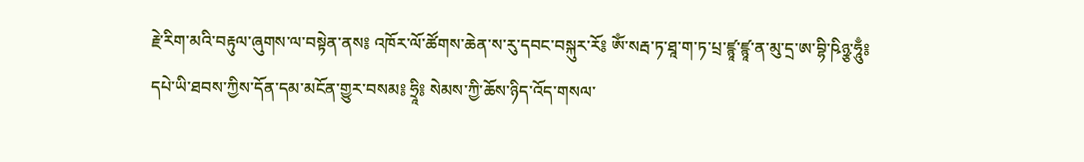རྗེ་རིག་མའི་བརྟུལ་ཞུགས་ལ་བསྟེན་ནས༔ འཁོར་ལོ་ཚོགས་ཆེན་ས་རུ་དབང་བསྐུར་རོ༔ ཨོཾ་སརྦ་ཏ་ཐཱ་ག་ཏ་པྲ་ཛྙཱ་ཛྙཱ་ན་མུ་དྲ་ཨ་བྷི་ཥིཉྩ་ཧཱུྃ༔ དཔེ་ཡི་ཐབས་ཀྱིས་དོན་དམ་མངོན་གྱུར་བསམ༔ ཧྲཱི༔ སེམས་ཀྱི་ཆོས་ཉིད་འོད་གསལ་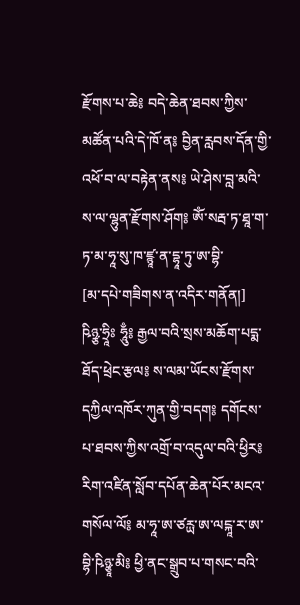རྫོགས་པ་ཆེ༔ བདེ་ཆེན་ཐབས་ཀྱིས་མཚོན་པའི་དེ་ཁོ་ན༔ བྱིན་རླབས་དོན་གྱི་འཕོ་བ་ལ་བརྟེན་ནས༔ ཡེ་ཤེས་བླ་མའི་ས་ལ་ལྷུན་རྫོགས་ཤོག༔ ཨོཾ་སརྦ་ཏ་ཐཱ་ག་ཏ་མ་ཧཱ་སུ་ཁ་ཛྙཱ་ན་དྷཱ་ཏུ་ཨ་བྷི་
[མ་དཔེ་གཟིགས་ན་འདིར་གནོན།]
ཥིཉྩ་ཧྲཱིཿ ཧཱུྃ༔ རྒྱལ་བའི་སྲས་མཆོག་པདྨ་ཐོད་ཕྲེང་རྩལ༔ ས་ལམ་ཡོངས་རྫོགས་དཀྱིལ་འཁོར་ཀུན་གྱི་བདག༔ དགོངས་པ་ཐབས་ཀྱིས་འགྲོ་བ་འདུལ་བའི་ཕྱིར༔ རིག་འཛིན་སློབ་དཔོན་ཆེན་པོར་མངའ་གསོལ་ལོ༔ མ་ཧཱ་ཨ་ཙརྻ་ཨ་ལངྐཱ་ར་ཨ་བྷི་ཥིཉྩཱ་མི༔ ཕྱི་ནང་སྒྲུབ་པ་གསང་བའི་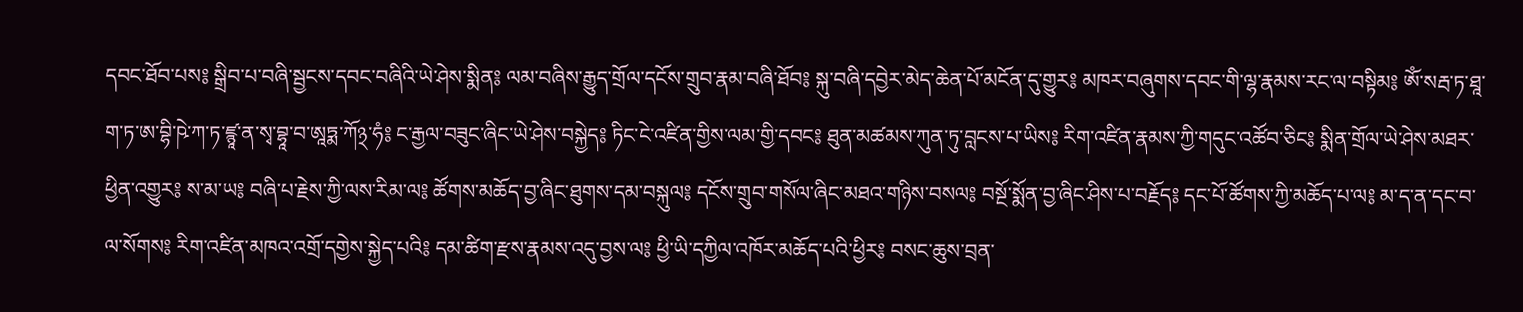དབང་ཐོབ་པས༔ སྒྲིབ་པ་བཞི་སྦྱངས་དབང་བཞིའི་ཡེ་ཤེས་སྨིན༔ ལམ་བཞིས་རྒྱུད་གྲོལ་དངོས་གྲུབ་རྣམ་བཞི་ཐོབ༔ སྐུ་བཞི་དབྱེར་མེད་ཆེན་པོ་མངོན་དུ་གྱུར༔ མཁར་བཞུགས་དབང་གི་ལྷ་རྣམས་རང་ལ་བསྟིམ༔ ཨོཾ་སརྦ་ཏ་ཐཱ་ག་ཏ་ཨ་བྷི་ཥེ་ཀ་ཏ་ཛྙཱ་ན་སྭ་བྷཱ་བ་ཨཱཏྨ་ཀོ྅་ཧཾ༔ ང་རྒྱལ་བཟུང་ཞིང་ཡེ་ཤེས་བསྐྱེད༔ ཏིང་ངེ་འཛིན་གྱིས་ལམ་གྱི་དབང༔ ཐུན་མཚམས་ཀུན་ཏུ་བླངས་པ་ཡིས༔ རིག་འཛིན་རྣམས་ཀྱི་གདུང་འཚོབ་ཅིང༔ སྨིན་གྲོལ་ཡེ་ཤེས་མཐར་ཕྱིན་འགྱུར༔ ས་མ་ཡ༔ བཞི་པ་རྗེས་ཀྱི་ལས་རིམ་ལ༔ ཚོགས་མཆོད་བྱ་ཞིང་ཐུགས་དམ་བསྐུལ༔ དངོས་གྲུབ་གསོལ་ཞིང་མཐའ་གཉིས་བསལ༔ བསྔོ་སྨོན་བྱ་ཞིང་ཤིས་པ་བརྗོད༔ དང་པོ་ཚོགས་ཀྱི་མཆོད་པ་ལ༔ མ་ད་ན་དང་བ་ལ་སོགས༔ རིག་འཛིན་མཁའ་འགྲོ་དགྱེས་སྐྱེད་པའི༔ དམ་ཚིག་རྫས་རྣམས་འདུ་བྱས་ལ༔ ཕྱི་ཡི་དཀྱིལ་འཁོར་མཆོད་པའི་ཕྱིར༔ བསང་ཆུས་བྲན་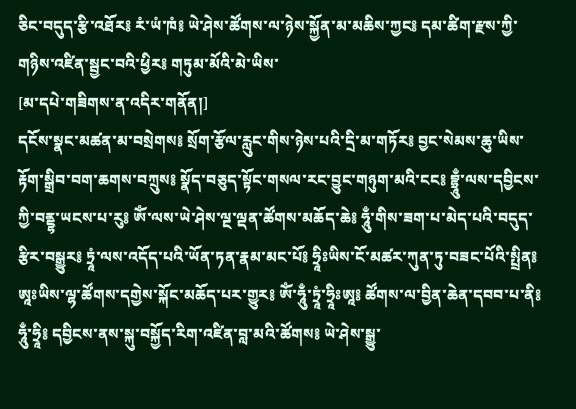ཅིང་བདུད་རྩི་འཐོར༔ རཾ་ཡཾ་ཁཾ༔ ཡེ་ཤེས་ཚོགས་ལ་ཉེས་སྐྱོན་མ་མཆིས་ཀྱང༔ དམ་ཚིག་རྫས་ཀྱི་གཉིས་འཛིན་སྦྱང་བའི་ཕྱིར༔ གཏུམ་མོའི་མེ་ཡིས་
[མ་དཔེ་གཟིགས་ན་འདིར་གནོན།]
དངོས་སྣང་མཚན་མ་བསྲེགས༔ སྲོག་རྩོལ་རླུང་གིས་ཉེས་པའི་དྲི་མ་གཏོར༔ བྱང་སེམས་ཆུ་ཡིས་རྟོག་སྒྲིབ་བག་ཆགས་བཀྲུས༔ སྣོད་བཅུད་སྟོང་གསལ་རང་བྱུང་གཉུག་མའི་ངང༔ བྷྲཱུྃ་ལས་དབྱིངས་ཀྱི་བནྡྷ་ཡངས་པ་རུ༔ ཨོཾ་ལས་ཡེ་ཤེས་ལྔ་ལྡན་ཚོགས་མཆོད་ཆེ༔ ཧཱུྃ་གིས་ཟག་པ་མེད་པའི་བདུད་རྩིར་བསྒྱུར༔ ཏྲཱཾ་ལས་འདོད་པའི་ཡོན་ཏན་རྣམ་མང་པོ༔ ཧྲཱིཿཡིས་ངོ་མཚར་ཀུན་ཏུ་བཟང་པོའི་སྤྲིན༔ ཨཱཿཡིས་ལྷ་ཚོགས་དགྱེས་སྐོང་མཆོད་པར་གྱུར༔ ཨོཾ་ཧཱུྃ་ཏྲཱཾ་ཧྲཱིཿཨཱ༔ ཚོགས་ལ་བྱིན་ཆེན་དབབ་པ་ནི༔ ཧཱུྃ་ཧྲཱི༔ དབྱིངས་ནས་སྐུ་བསྐྱོད་རིག་འཛིན་བླ་མའི་ཚོགས༔ ཡེ་ཤེས་སྒྱུ་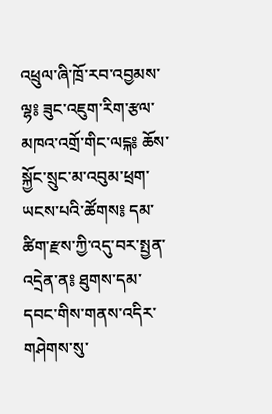འཕྲུལ་ཞི་ཁྲོ་རབ་འབྱམས་ལྷ༔ ཟུང་འཇུག་རིག་རྩལ་མཁའ་འགྲོ་གིང་ལངྐ༔ ཆོས་སྐྱོང་སྲུང་མ་འབུམ་ཕྲག་ཡངས་པའི་ཚོགས༔ དམ་ཚིག་རྫས་ཀྱི་འདུ་བར་སྤྱན་འདྲེན་ན༔ ཐུགས་དམ་དབང་གིས་གནས་འདིར་གཤེགས་སུ་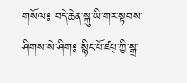གསོལ༔ བདེ་ཆེན་སྐུ་ཡི་གར་སྟབས་ཤིགས་སེ་ཤིག༔ སྙིང་པོ་ཛཔ྄་ཀྱི་སྒྲ་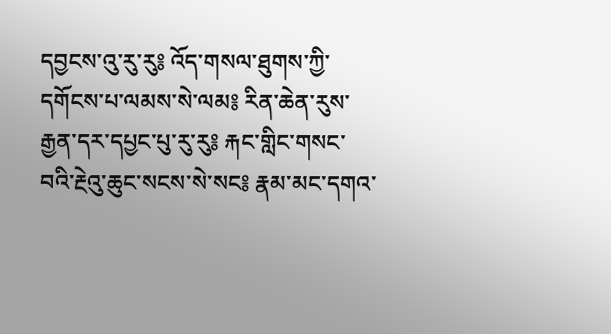དབྱངས་འུ་རུ་རུ༔ འོད་གསལ་ཐུགས་ཀྱི་དགོངས་པ་ལམས་སེ་ལམ༔ རིན་ཆེན་རུས་རྒྱན་དར་དཔྱང་པུ་རུ་རུ༔ རྐང་གླིང་གསང་བའི་རྔེའུ་ཆུང་སངས་སེ་སང༔ རྣམ་མང་དགའ་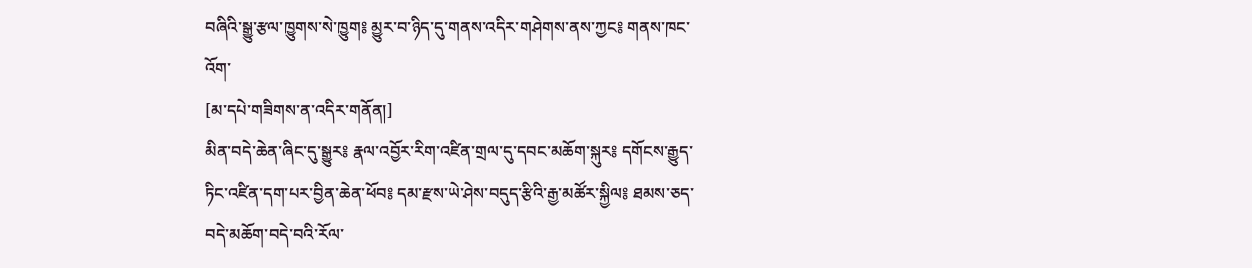བཞིའི་སྒྱུ་རྩལ་ཁྱུགས་སེ་ཁྱུག༔ མྱུར་བ་ཉིད་དུ་གནས་འདིར་གཤེགས་ནས་ཀྱང༔ གནས་ཁང་འོག་
[མ་དཔེ་གཟིགས་ན་འདིར་གནོན།]
མིན་བདེ་ཆེན་ཞིང་དུ་སྒྱུར༔ རྣལ་འབྱོར་རིག་འཛིན་གྲལ་དུ་དབང་མཆོག་སྐུར༔ དགོངས་རྒྱུད་ཏིང་འཛིན་དག་པར་བྱིན་ཆེན་ཕོབ༔ དམ་རྫས་ཡེ་ཤེས་བདུད་རྩིའི་རྒྱ་མཚོར་སྐྱིལ༔ ཐམས་ཅད་བདེ་མཆོག་བདེ་བའི་རོལ་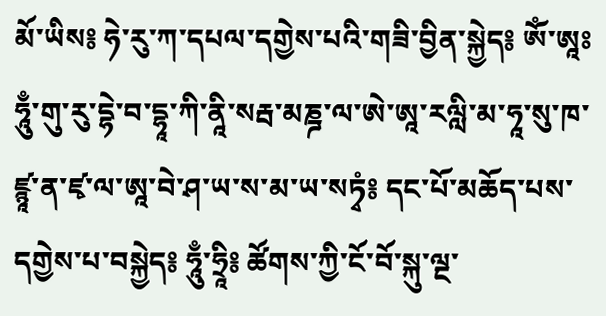མོ་ཡིས༔ ཧེ་རུ་ཀ་དཔལ་དགྱེས་པའི་གཟི་བྱིན་སྐྱེད༔ ཨོཾ་ཨཱཿཧཱུྃ་གུ་རུ་དྷེ་བ་དྷཱ་ཀི་ནཱི་སརྦ་མཎྜ་ལ་ཨེ་ཨཱ་རལླི་མ་ཧཱ་སུ་ཁ་ཛྙཱ་ན་ཛྭ་ལ་ཨཱ་བེ་ཤ་ཡ་ས་མ་ཡ་སཏྭཾ༔ དང་པོ་མཆོད་པས་དགྱེས་པ་བསྐྱེད༔ ཧཱུྃ་ཧྲཱི༔ ཚོགས་ཀྱི་ངོ་བོ་སྐུ་ལྔ་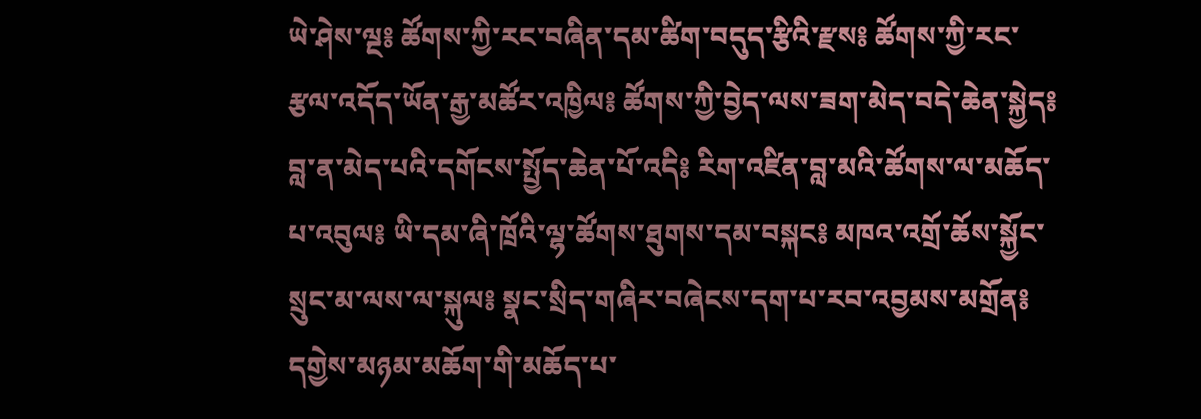ཡེ་ཤེས་ལྔ༔ ཚོགས་ཀྱི་རང་བཞིན་དམ་ཚིག་བདུད་རྩིའི་རྫས༔ ཚོགས་ཀྱི་རང་རྩལ་འདོད་ཡོན་རྒྱ་མཚོར་འཁྱིལ༔ ཚོགས་ཀྱི་བྱེད་ལས་ཟག་མེད་བདེ་ཆེན་སྐྱེད༔ བླ་ན་མེད་པའི་དགོངས་སྤྱོད་ཆེན་པོ་འདི༔ རིག་འཛིན་བླ་མའི་ཚོགས་ལ་མཆོད་པ་འབུལ༔ ཡི་དམ་ཞི་ཁྲོའི་ལྷ་ཚོགས་ཐུགས་དམ་བསྐང༔ མཁའ་འགྲོ་ཆོས་སྐྱོང་སྲུང་མ་ལས་ལ་སྐུལ༔ སྣང་སྲིད་གཞིར་བཞེངས་དག་པ་རབ་འབྱམས་མགྲོན༔ དགྱེས་མཉམ་མཆོག་གི་མཆོད་པ་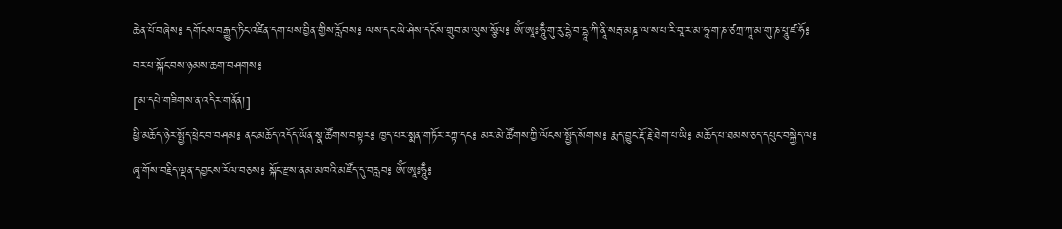ཆེན་པོ་བཞེས༔ དགོངས་བརྒྱུད་ཏིང་འཛིན་དག་པས་བྱིན་གྱིས་རློབས༔ ལས་དང་ཡེ་ཤེས་དངོས་གྲུབ་མ་ལུས་སྩོལ༔ ཨོཾ་ཨཱཿཧཱུྃ་གུ་རུ་དྷེ་བ་དྷཱ་ཀི་ནཱི་སརྦ་མཎྜ་ལ་ས་པ་རི་བཱ་ར་མ་ཧཱ་ག་ཎ་ཙཀྲ་ཀཱ་མ་གུ་ཎ་པཱུ་ཛ་ཧོ༔ བར་པ་སྐོང་བས་ཉམས་ཆག་བཤགས༔
[མ་དཔེ་གཟིགས་ན་འདིར་གནོན།]
ཕྱི་མཆོད་ཉེར་སྤྱོད་ཕྲེང་བ་བཤམ༔ ནང་མཆོད་འདོད་ཡོན་སྣ་ཚོགས་བསྟར༔ ཁྱད་པར་སྨན་གཏོར་རཀྟ་དང༔ མར་མེ་ཚོགས་ཀྱི་ལོངས་སྤྱོད་སོགས༔ རྨད་བྱུང་རྡོ་རྗེ་ཐེག་པ་ཡི༔ མཆོད་པ་ཐམས་ཅད་དཔུང་བསྐྱེད་ལ༔ ཞྭ་གོས་བརྗིད་ལྡན་དབྱངས་རོལ་བཅས༔ སྐོང་རྫས་ནམ་མཁའི་མཛོད་དུ་བརླབ༔ ཨོཾ་ཨཱཿཧཱུྃ༔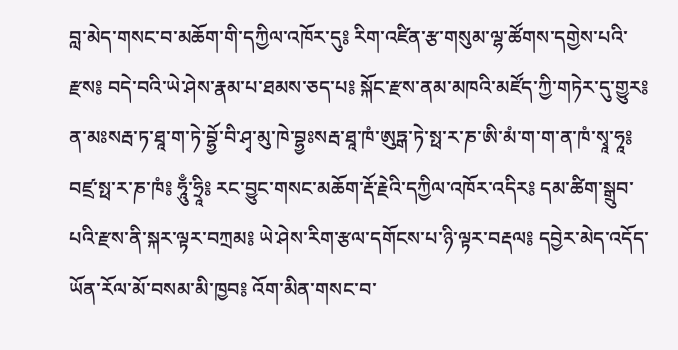བླ་མེད་གསང་བ་མཆོག་གི་དཀྱིལ་འཁོར་དུ༔ རིག་འཛིན་རྩ་གསུམ་ལྷ་ཚོགས་དགྱེས་པའི་རྫས༔ བདེ་བའི་ཡེ་ཤེས་རྣམ་པ་ཐམས་ཅད་པ༔ སྐོང་རྫས་ནམ་མཁའི་མཛོད་ཀྱི་གཏེར་དུ་གྱུར༔ ན་མཿསརྦ་ཏ་ཐཱ་ག་ཏེ་བྷྱོ་བི་ཤྭ་མུ་ཁེ་བྷྱཿསརྦ་ཐཱ་ཁཾ་ཨུཏྒ་ཏེ་སྥ་ར་ཎ་ཨི་མཾ་ག་ག་ན་ཁཾ་སྭཱ་ཧཱ༔ བཛྲ་སྥ་ར་ཎ་ཁཾ༔ ཧཱུྃ་ཧྲཱི༔ རང་བྱུང་གསང་མཆོག་རྡོ་རྗེའི་དཀྱིལ་འཁོར་འདིར༔ དམ་ཚིག་སྒྲུབ་པའི་རྫས་ནི་སྐར་ལྟར་བཀྲམ༔ ཡེ་ཤེས་རིག་རྩལ་དགོངས་པ་ཉི་ལྟར་བརྡལ༔ དབྱེར་མེད་འདོད་ཡོན་རོལ་མོ་བསམ་མི་ཁྱབ༔ འོག་མིན་གསང་བ་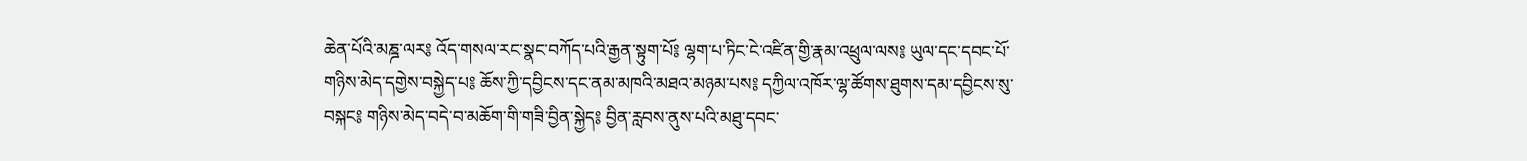ཆེན་པོའི་མཎྜ་ལར༔ འོད་གསལ་རང་སྣང་བཀོད་པའི་རྒྱན་སྟུག་པོ༔ ལྷག་པ་ཏིང་ངེ་འཛིན་གྱི་རྣམ་འཕྲུལ་ལས༔ ཡུལ་དང་དབང་པོ་གཉིས་མེད་དགྱེས་བསྐྱེད་པ༔ ཆོས་ཀྱི་དབྱིངས་དང་ནམ་མཁའི་མཐའ་མཉམ་པས༔ དཀྱིལ་འཁོར་ལྷ་ཚོགས་ཐུགས་དམ་དབྱིངས་སུ་བསྐང༔ གཉིས་མེད་བདེ་བ་མཆོག་གི་གཟི་བྱིན་སྐྱེད༔ བྱིན་རླབས་ནུས་པའི་མཐུ་དབང་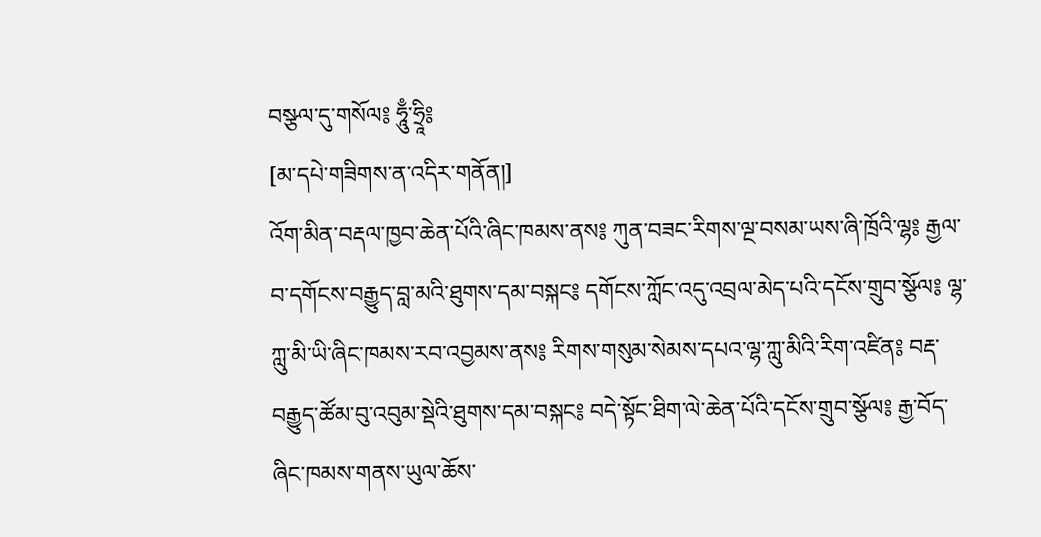བསྩལ་དུ་གསོལ༔ ཧཱུྃ་ཧྲཱི༔
[མ་དཔེ་གཟིགས་ན་འདིར་གནོན།]
འོག་མིན་བརྡལ་ཁྱབ་ཆེན་པོའི་ཞིང་ཁམས་ནས༔ ཀུན་བཟང་རིགས་ལྔ་བསམ་ཡས་ཞི་ཁྲོའི་ལྷ༔ རྒྱལ་བ་དགོངས་བརྒྱུད་བླ་མའི་ཐུགས་དམ་བསྐང༔ དགོངས་ཀློང་འདུ་འབྲལ་མེད་པའི་དངོས་གྲུབ་སྩོལ༔ ལྷ་ཀླུ་མི་ཡི་ཞིང་ཁམས་རབ་འབྱམས་ནས༔ རིགས་གསུམ་སེམས་དཔའ་ལྷ་ཀླུ་མིའི་རིག་འཛིན༔ བརྡ་བརྒྱུད་ཚོམ་བུ་འབུམ་སྡེའི་ཐུགས་དམ་བསྐང༔ བདེ་སྟོང་ཐིག་ལེ་ཆེན་པོའི་དངོས་གྲུབ་སྩོལ༔ རྒྱ་བོད་ཞིང་ཁམས་གནས་ཡུལ་ཆོས་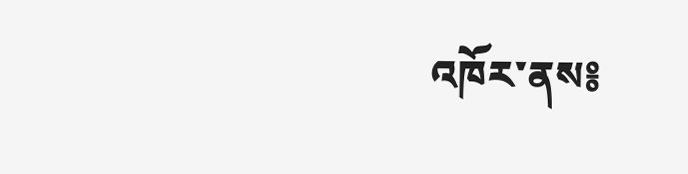འཁོར་ནས༔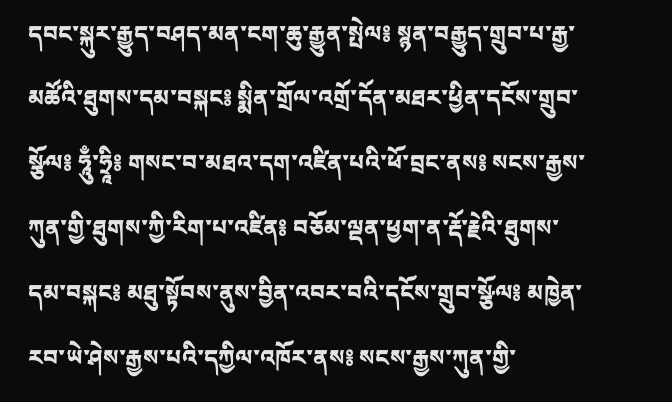དབང་སྐུར་རྒྱུད་བཤད་མན་ངག་ཆུ་རྒྱུན་སྤེལ༔ སྙན་བརྒྱུད་གྲུབ་པ་རྒྱ་མཚོའི་ཐུགས་དམ་བསྐང༔ སྨིན་གྲོལ་འགྲོ་དོན་མཐར་ཕྱིན་དངོས་གྲུབ་སྩོལ༔ ཧཱུྃ་ཧྲཱི༔ གསང་བ་མཐའ་དག་འཛིན་པའི་ཕོ་བྲང་ནས༔ སངས་རྒྱས་ཀུན་གྱི་ཐུགས་ཀྱི་རིག་པ་འཛིན༔ བཅོམ་ལྡན་ཕྱག་ན་རྡོ་རྗེའི་ཐུགས་དམ་བསྐང༔ མཐུ་སྟོབས་ནུས་བྱིན་འབར་བའི་དངོས་གྲུབ་སྩོལ༔ མཁྱེན་རབ་ཡེ་ཤེས་རྒྱས་པའི་དཀྱིལ་འཁོར་ནས༔ སངས་རྒྱས་ཀུན་གྱི་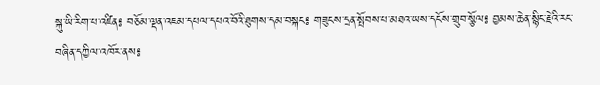སྐུ་ཡི་རིག་པ་འཛིན༔ བཅོམ་ལྡན་འཇམ་དཔལ་དཔའ་བོའི་ཐུགས་དམ་བསྐང༔ གཟུངས་དྲན་སྤོབས་པ་མཐའ་ཡས་དངོས་གྲུབ་སྩོལ༔ བྱམས་ཆེན་སྙིང་རྗེའི་རང་བཞིན་དཀྱིལ་འཁོར་ནས༔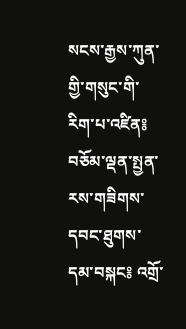སངས་རྒྱས་ཀུན་གྱི་གསུང་གི་རིག་པ་འཛིན༔ བཅོམ་ལྡན་སྤྱན་རས་གཟིགས་དབང་ཐུགས་དམ་བསྐང༔ འགྲོ་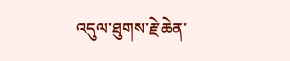འདུལ་ཐུགས་རྗེ་ཆེན་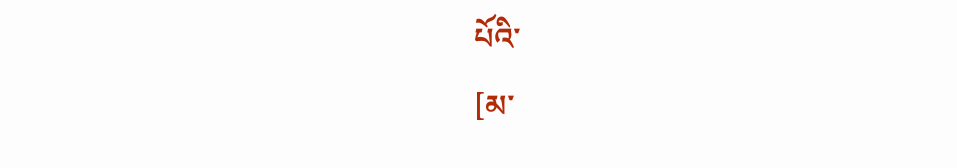པོའི་
[མ་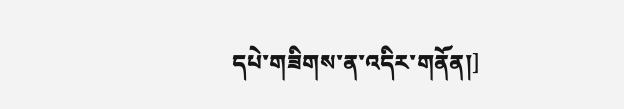དཔེ་གཟིགས་ན་འདིར་གནོན།]